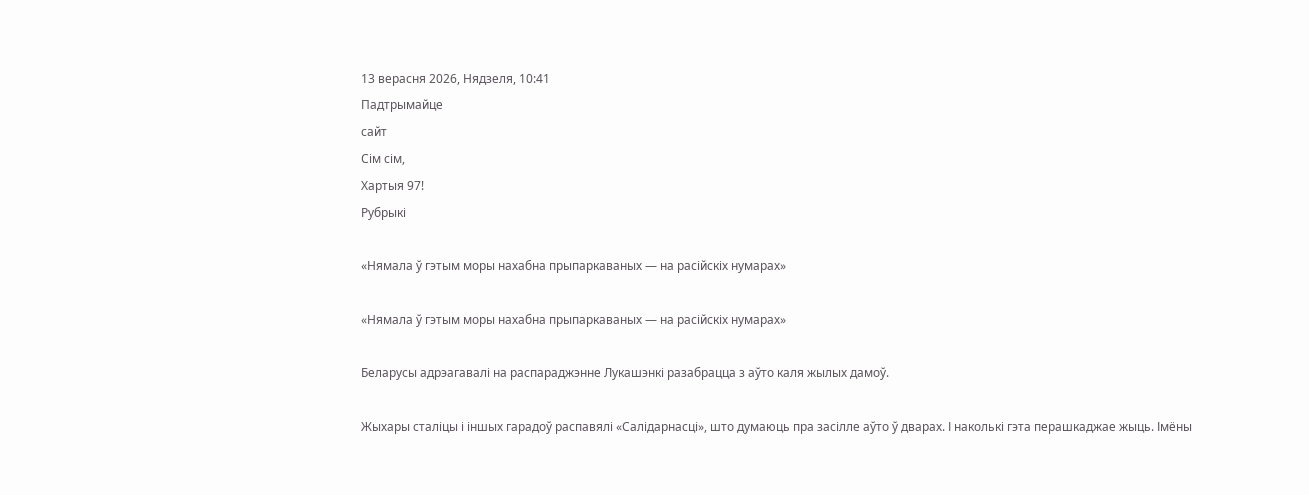13 верасня 2026, Нядзеля, 10:41
Падтрымайце
сайт
Сім сім,
Хартыя 97!
Рубрыкі

«Нямала ў гэтым моры нахабна прыпаркаваных — на расійскіх нумарах»

«Нямала ў гэтым моры нахабна прыпаркаваных — на расійскіх нумарах»

Беларусы адрэагавалі на распараджэнне Лукашэнкі разабрацца з аўто каля жылых дамоў.

Жыхары сталіцы і іншых гарадоў распавялі «Салідарнасці», што думаюць пра засілле аўто ў дварах. І наколькі гэта перашкаджае жыць. Імёны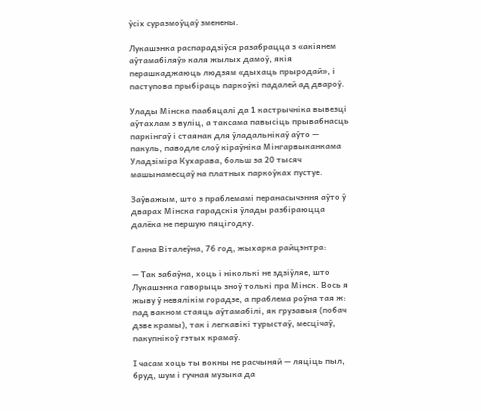ўсіх суразмоўцаў зменены.

Лукашэнка распарадзіўся разабрацца з «акіянем аўтамабіляў» каля жылых дамоў, якія перашкаджаюць людзям «дыхаць прыродай», і паступова прыбіраць паркоўкі падалей ад двароў.

Улады Мінска паабяцалі да 1 кастрычніка вывезці аўтахлам з вуліц, а таксама павысіць прывабнасць паркінгаў і стаянак для ўладальнікаў аўто — пакуль, паводле слоў кіраўніка Мінгарвыканкама Уладзіміра Кухарава, больш за 20 тысяч машынамесцаў на платных паркоўках пустуе.

Заўважым, што з праблемамі перанасычэння аўто ў дварах Мінска гарадскія ўлады разбіраюцца далёка не першую пяцігодку.

Ганна Віталеўна, 76 год, жыхарка райцэнтра:

— Так забаўна, хоць і ніколькі не здзіўляе, што Лукашэнка гаворыць зноў толькі пра Мінск. Вось я жыву ў невялікім горадзе, а праблема роўна тая ж: пад вакном стаяць аўтамабілі, як грузавыя (побач дзве крамы), так і легкавікі турыстаў, месцічаў, пакупнікоў гэтых крамаў.

І часам хоць ты вокны не расчыняй — ляціць пыл, бруд, шум і гучная музыка да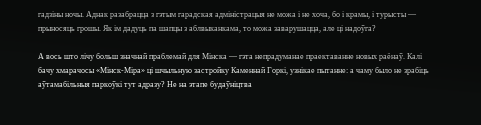гадзіны ночы. Аднак разабрацца з гэтым гарадская адміністрацыя не можа і не хоча, бо і крамы, і турысты — прыносяць грошы. Як ім дадуць па шапцы з аблвыканкама, то можа заварушацца, але ці надоўга?

А вось што лічу больш значнай праблемай для Мінска — гэта непрадуманае праектаванне новых раёнаў. Калі бачу хмарачосы «Мінск-Міра» ці шчыльную застройку Каменнай Горкі, узнікае пытанне: а чаму было не зрабіць аўтамабільныя паркоўкі тут адразу? Не на этапе будаўніцтва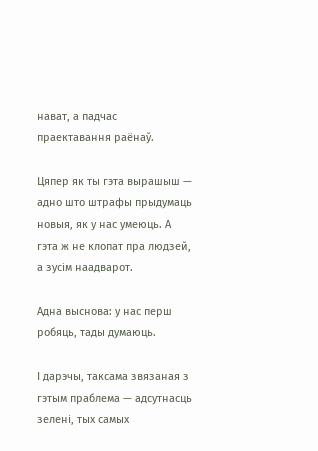нават, а падчас праектавання раёнаў.

Цяпер як ты гэта вырашыш — адно што штрафы прыдумаць новыя, як у нас умеюць. А гэта ж не клопат пра людзей, а зусім наадварот.

Адна выснова: у нас перш робяць, тады думаюць.

І дарэчы, таксама звязаная з гэтым праблема — адсутнасць зелені, тых самых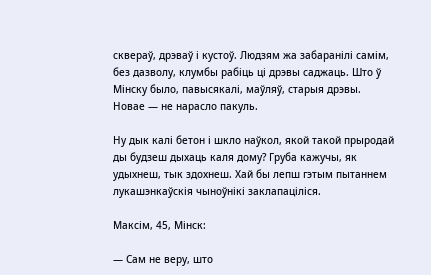сквераў, дрэваў і кустоў. Людзям жа забаранілі самім, без дазволу, клумбы рабіць ці дрэвы саджаць. Што ў Мінску было, павысякалі, маўляў, старыя дрэвы. Новае — не нарасло пакуль.

Ну дык калі бетон і шкло наўкол, якой такой прыродай ды будзеш дыхаць каля дому? Груба кажучы, як удыхнеш, тык здохнеш. Хай бы лепш гэтым пытаннем лукашэнкаўскія чыноўнікі заклапаціліся.

Максім, 45, Мінск:

— Сам не веру, што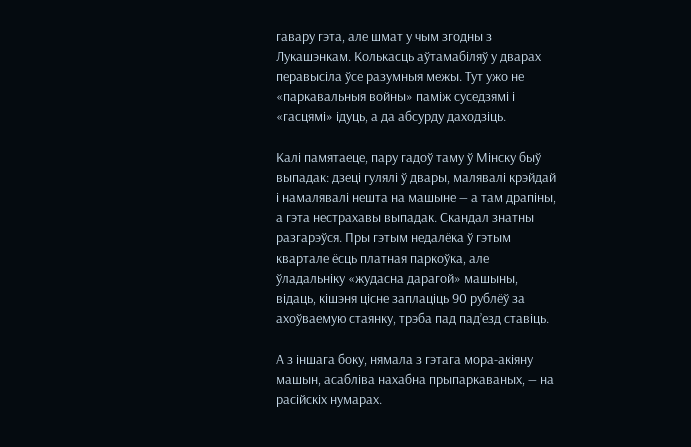гавару гэта, але шмат у чым згодны з Лукашэнкам. Колькасць аўтамабіляў у дварах перавысіла ўсе разумныя межы. Тут ужо не «паркавальныя войны» паміж суседзямі і «гасцямі» ідуць, а да абсурду даходзіць.

Калі памятаеце, пару гадоў таму ў Мінску быў выпадак: дзеці гулялі ў двары, малявалі крэйдай і намалявалі нешта на машыне — а там драпіны, а гэта нестрахавы выпадак. Скандал знатны разгарэўся. Пры гэтым недалёка ў гэтым квартале ёсць платная паркоўка, але ўладальніку «жудасна дарагой» машыны, відаць, кішэня цісне заплаціць 90 рублёў за ахоўваемую стаянку, трэба пад пад’езд ставіць.

А з іншага боку, нямала з гэтага мора-акіяну машын, асабліва нахабна прыпаркаваных, — на расійскіх нумарах.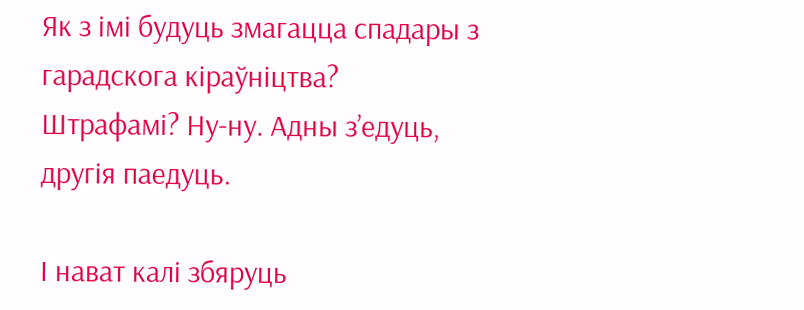Як з імі будуць змагацца спадары з гарадскога кіраўніцтва? Штрафамі? Ну-ну. Адны з’едуць, другія паедуць.

І нават калі збяруць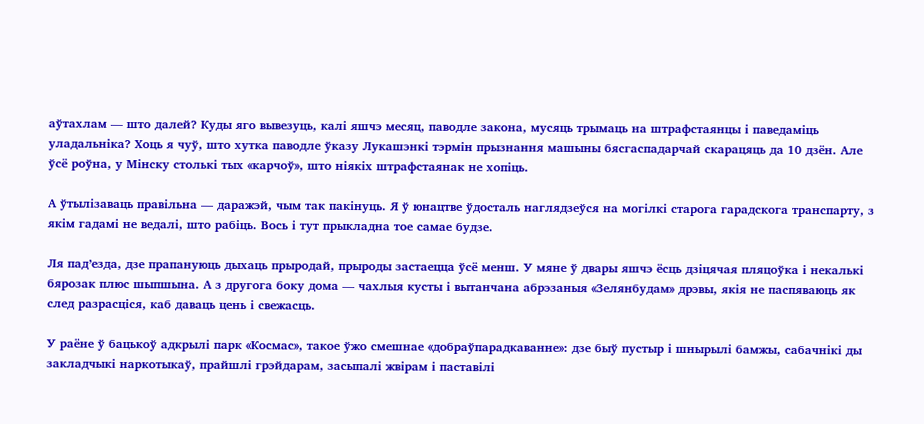аўтахлам — што далей? Куды яго вывезуць, калі яшчэ месяц, паводле закона, мусяць трымаць на штрафстаянцы і паведаміць уладальніка? Хоць я чуў, што хутка паводле ўказу Лукашэнкі тэрмін прызнання машыны бясгаспадарчай скарацяць да 10 дзён. Але ўсё роўна, у Мінску столькі тых «карчоў», што ніякіх штрафстаянак не хопіць.

А ўтылізаваць правільна — даражэй, чым так пакінуць. Я ў юнацтве ўдосталь наглядзеўся на могілкі старога гарадскога транспарту, з якім гадамі не ведалі, што рабіць. Вось і тут прыкладна тое самае будзе.

Ля пад’езда, дзе прапануюць дыхаць прыродай, прыроды застаецца ўсё менш. У мяне ў двары яшчэ ёсць дзіцячая пляцоўка і некалькі бярозак плюс шыпшына. А з другога боку дома — чахлыя кусты і вытанчана абрэзаныя «Зелянбудам» дрэвы, якія не паспяваюць як след разрасціся, каб даваць цень і свежасць.

У раёне ў бацькоў адкрылі парк «Космас», такое ўжо смешнае «добраўпарадкаванне»: дзе быў пустыр і шнырылі бамжы, сабачнікі ды закладчыкі наркотыкаў, прайшлі грэйдарам, засыпалі жвірам і паставілі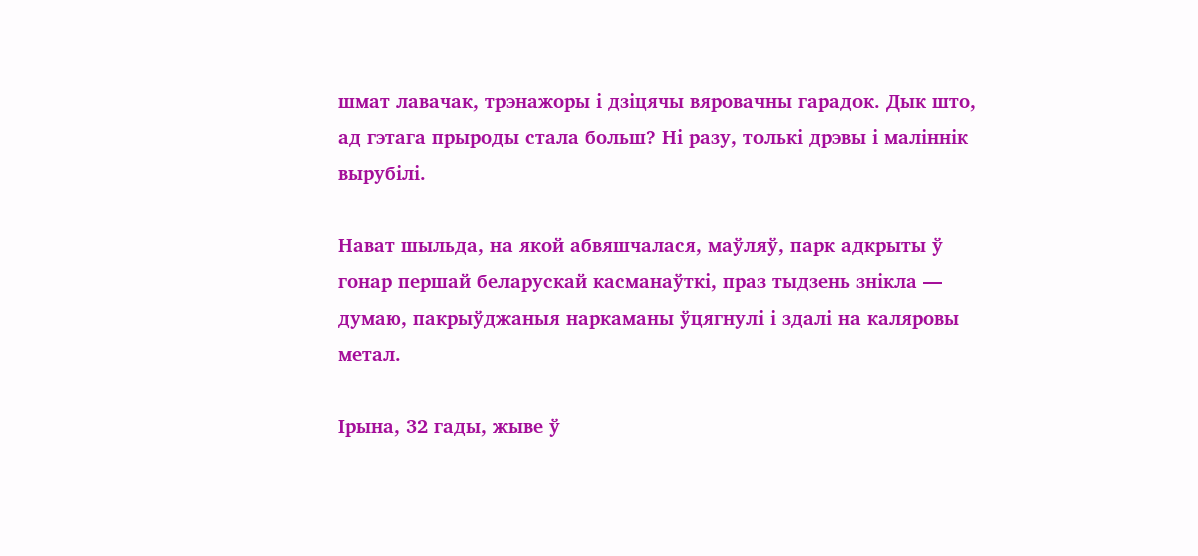шмат лавачак, трэнажоры і дзіцячы вяровачны гарадок. Дык што, ад гэтага прыроды стала больш? Ні разу, толькі дрэвы і маліннік вырубілі.

Нават шыльда, на якой абвяшчалася, маўляў, парк адкрыты ў гонар першай беларускай касманаўткі, праз тыдзень знікла — думаю, пакрыўджаныя наркаманы ўцягнулі і здалі на каляровы метал.

Ірына, 32 гады, жыве ў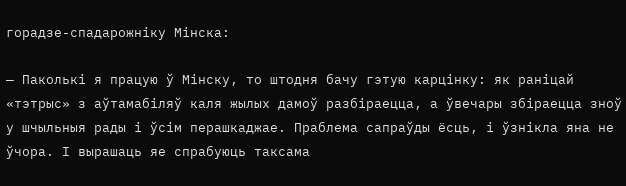горадзе-спадарожніку Мінска:

— Паколькі я працую ў Мінску, то штодня бачу гэтую карцінку: як раніцай «тэтрыс» з аўтамабіляў каля жылых дамоў разбіраецца, а ўвечары збіраецца зноў у шчыльныя рады і ўсім перашкаджае. Праблема сапраўды ёсць, і ўзнікла яна не ўчора. І вырашаць яе спрабуюць таксама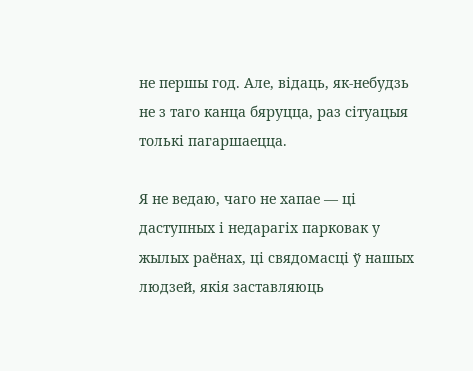не першы год. Але, відаць, як-небудзь не з таго канца бяруцца, раз сітуацыя толькі пагаршаецца.

Я не ведаю, чаго не хапае — ці даступных і недарагіх парковак у жылых раёнах, ці свядомасці ў нашых людзей, якія заставляюць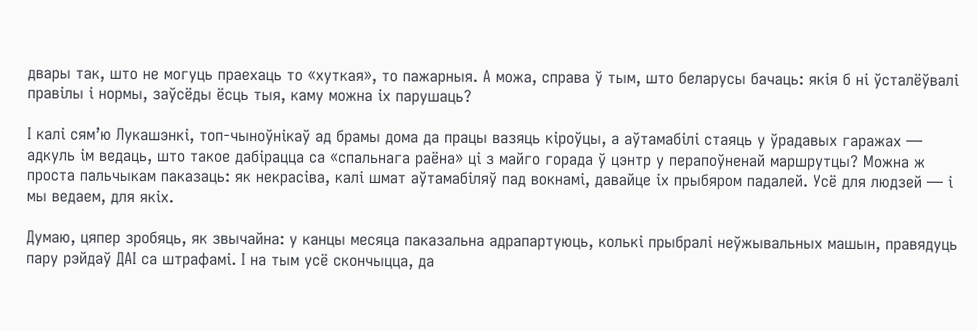двары так, што не могуць праехаць то «хуткая», то пажарныя. А можа, справа ў тым, што беларусы бачаць: якія б ні ўсталёўвалі правілы і нормы, заўсёды ёсць тыя, каму можна іх парушаць?

І калі сям’ю Лукашэнкі, топ-чыноўнікаў ад брамы дома да працы вазяць кіроўцы, а аўтамабілі стаяць у ўрадавых гаражах — адкуль ім ведаць, што такое дабірацца са «спальнага раёна» ці з майго горада ў цэнтр у перапоўненай маршрутцы? Можна ж проста пальчыкам паказаць: як некрасіва, калі шмат аўтамабіляў пад вокнамі, давайце іх прыбяром падалей. Усё для людзей — і мы ведаем, для якіх.

Думаю, цяпер зробяць, як звычайна: у канцы месяца паказальна адрапартуюць, колькі прыбралі неўжывальных машын, правядуць пару рэйдаў ДАІ са штрафамі. І на тым усё скончыцца, да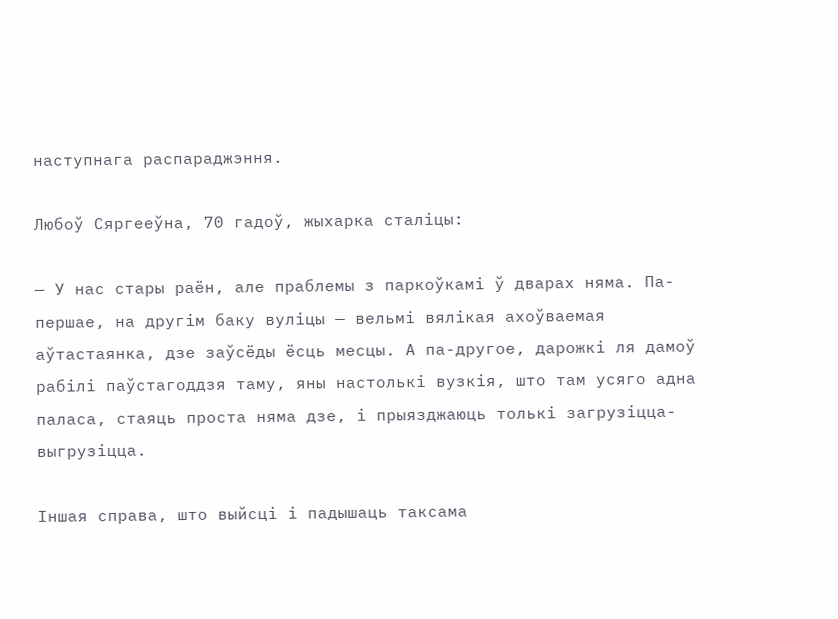наступнага распараджэння.

Любоў Сяргееўна, 70 гадоў, жыхарка сталіцы:

— У нас стары раён, але праблемы з паркоўкамі ў дварах няма. Па-першае, на другім баку вуліцы — вельмі вялікая ахоўваемая аўтастаянка, дзе заўсёды ёсць месцы. А па-другое, дарожкі ля дамоў рабілі паўстагоддзя таму, яны настолькі вузкія, што там усяго адна паласа, стаяць проста няма дзе, і прыязджаюць толькі загрузіцца-выгрузіцца.

Іншая справа, што выйсці і падышаць таксама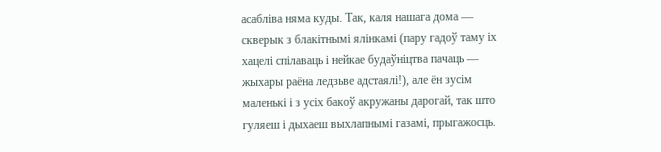асабліва няма куды. Так, каля нашага дома — скверык з блакітнымі ялінкамі (пару гадоў таму іх хацелі спілаваць і нейкае будаўніцтва пачаць — жыхары раёна ледзьве адстаялі!), але ён зусім маленькі і з усіх бакоў акружаны дарогай, так што гуляеш і дыхаеш выхлапнымі газамі, прыгажосць.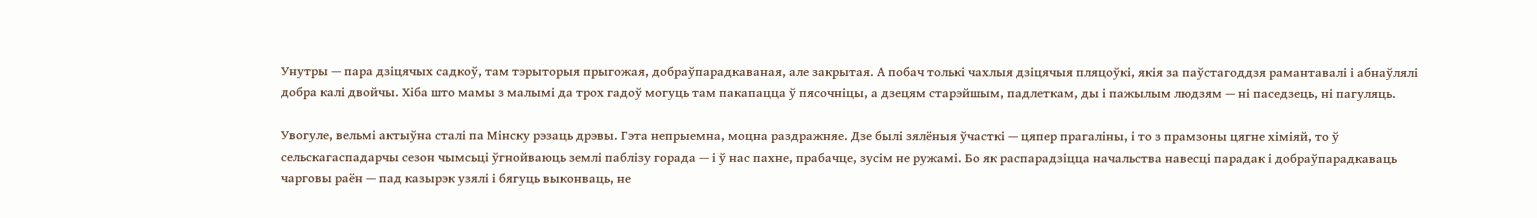Унутры — пара дзіцячых садкоў, там тэрыторыя прыгожая, добраўпарадкаваная, але закрытая. А побач толькі чахлыя дзіцячыя пляцоўкі, якія за паўстагоддзя рамантавалі і абнаўлялі добра калі двойчы. Хіба што мамы з малымі да трох гадоў могуць там пакапацца ў пясочніцы, а дзецям старэйшым, падлеткам, ды і пажылым людзям — ні паседзець, ні пагуляць.

Увогуле, вельмі актыўна сталі па Мінску рэзаць дрэвы. Гэта непрыемна, моцна раздражняе. Дзе былі зялёныя ўчасткі — цяпер прагаліны, і то з прамзоны цягне хіміяй, то ў сельскагаспадарчы сезон чымсьці ўгнойваюць землі паблізу горада — і ў нас пахне, прабачце, зусім не ружамі. Бо як распарадзіцца начальства навесці парадак і добраўпарадкаваць чарговы раён — пад казырэк узялі і бягуць выконваць, не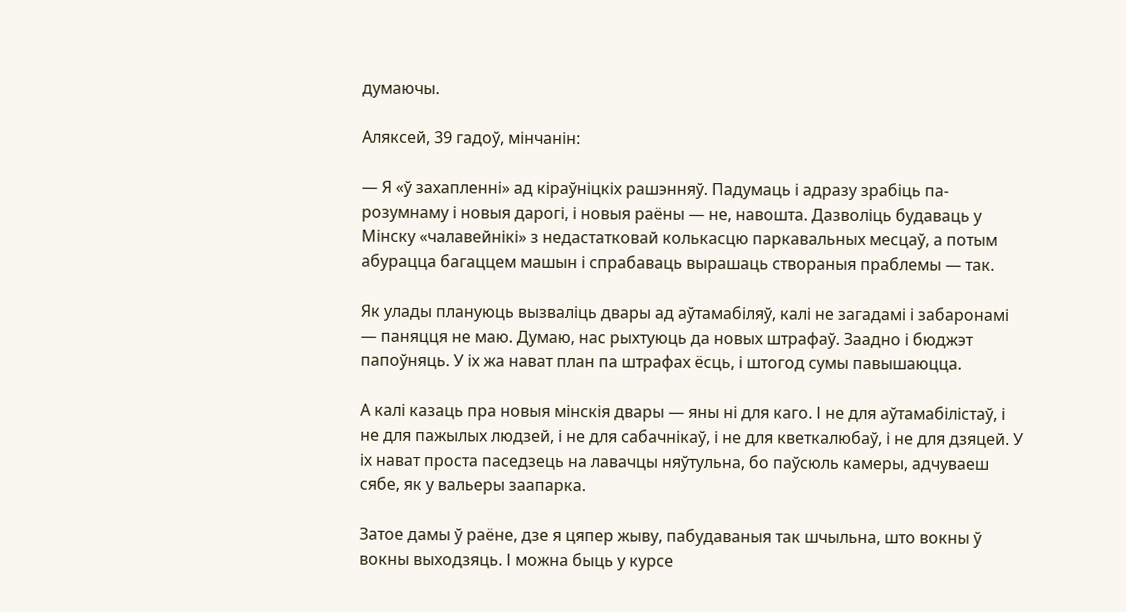думаючы.

Аляксей, 39 гадоў, мінчанін:

— Я «ў захапленні» ад кіраўніцкіх рашэнняў. Падумаць і адразу зрабіць па-розумнаму і новыя дарогі, і новыя раёны — не, навошта. Дазволіць будаваць у Мінску «чалавейнікі» з недастатковай колькасцю паркавальных месцаў, а потым абурацца багаццем машын і спрабаваць вырашаць створаныя праблемы — так.

Як улады плануюць вызваліць двары ад аўтамабіляў, калі не загадамі і забаронамі — паняцця не маю. Думаю, нас рыхтуюць да новых штрафаў. Заадно і бюджэт папоўняць. У іх жа нават план па штрафах ёсць, і штогод сумы павышаюцца.

А калі казаць пра новыя мінскія двары — яны ні для каго. І не для аўтамабілістаў, і не для пажылых людзей, і не для сабачнікаў, і не для кветкалюбаў, і не для дзяцей. У іх нават проста паседзець на лавачцы няўтульна, бо паўсюль камеры, адчуваеш сябе, як у вальеры заапарка.

Затое дамы ў раёне, дзе я цяпер жыву, пабудаваныя так шчыльна, што вокны ў вокны выходзяць. І можна быць у курсе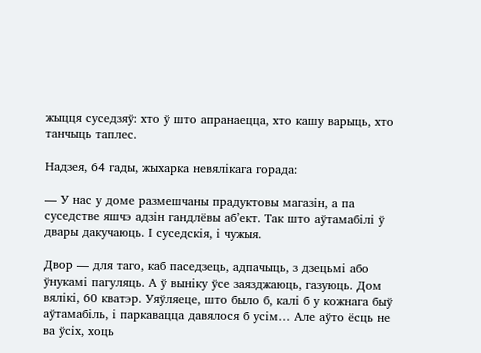жыцця суседзяў: хто ў што апранаецца, хто кашу варыць, хто танчыць таплес.

Надзея, 64 гады, жыхарка невялікага горада:

— У нас у доме размешчаны прадуктовы магазін, а па суседстве яшчэ адзін гандлёвы аб’ект. Так што аўтамабілі ў двары дакучаюць. І суседскія, і чужыя.

Двор — для таго, каб паседзець, адпачыць, з дзецьмі або ўнукамі пагуляць. А ў выніку ўсе заязджаюць, газуюць. Дом вялікі, 60 кватэр. Уяўляеце, што было б, калі б у кожнага быў аўтамабіль, і паркавацца давялося б усім… Але аўто ёсць не ва ўсіх, хоць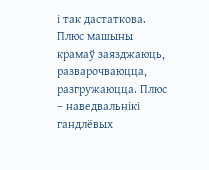і так дастаткова. Плюс машыны крамаў заязджаюць, разварочваюцца, разгружаюцца. Плюс – наведвальнікі гандлёвых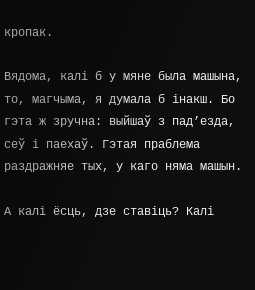кропак.

Вядома, калі б у мяне была машына, то, магчыма, я думала б інакш. Бо гэта ж зручна: выйшаў з пад’езда, сеў і паехаў. Гэтая праблема раздражняе тых, у каго няма машын.

А калі ёсць, дзе ставіць? Калі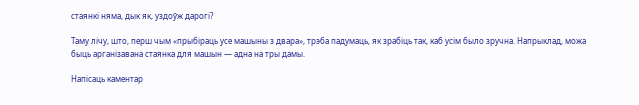стаянкі няма, дык як, уздоўж дарогі?

Таму лічу, што, перш чым «прыбіраць усе машыны з двара», трэба падумаць, як зрабіць так, каб усім было зручна. Напрыклад, можа быць арганізавана стаянка для машын — адна на тры дамы.

Напісаць каментар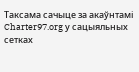Таксама сачыце за акаўнтамі Charter97.org у сацыяльных сетках